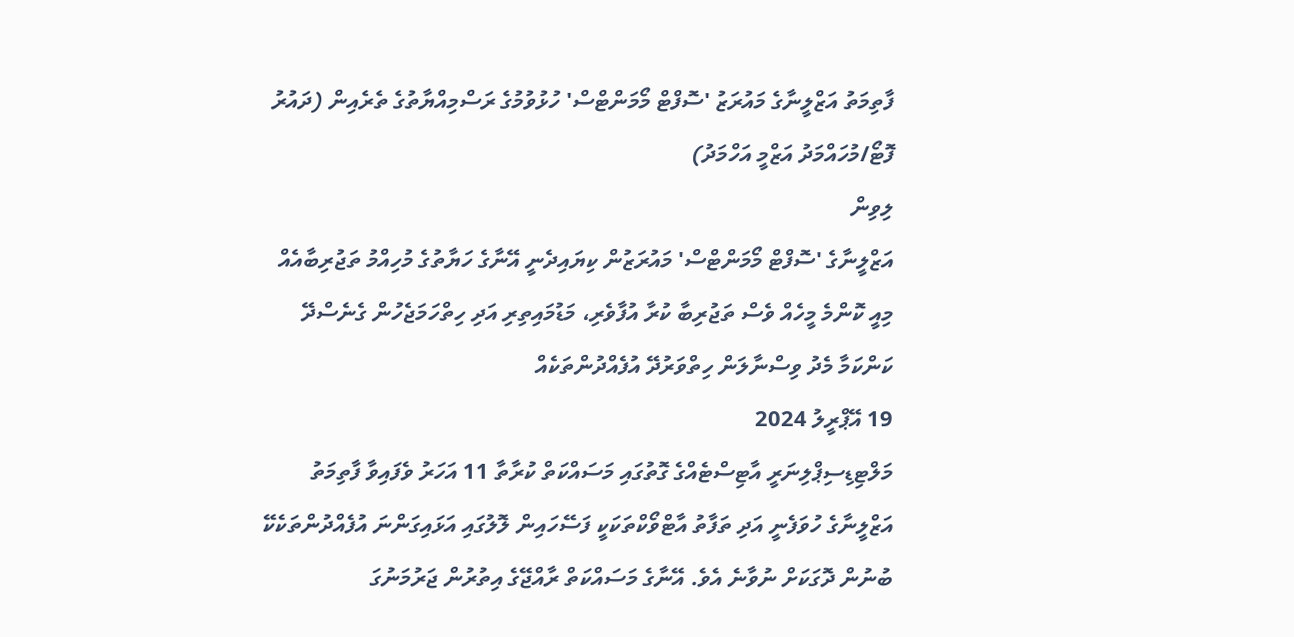ފާތިމަތު އަޒްލީނާގެ މައުރަޒު 'ސޮފްޓް މޯމަންޓްސް' ހުޅުވުމުގެ ރަސްމިއްޔާތުގެ ތެރެއިން (ދައުރު ފޮޓޯ/މުހައްމަދު އަޒްމީ އަހްމަދު)
ލިވިން
އަޒްލީނާގެ 'ސޮފްޓް މޯމަންޓްސް' މައުރަޒުން ކިޔައިދެނީ އޭނާގެ ހަޔާތުގެ މުހިއްމު ތަޖުރިބާއެއް
މިއީ ކޮންމެ މީހެއް ވެސް ތަޖުރިބާ ކުރާ އުފާވެރި، މަޑުމައިތިރި އަދި ހިތްހަމަޖެހުން ގެނެސްދޭ ކަންކަމާ މެދު ވިސްނާލަން ހިތްވަރުދޭ އުފެއްދުންތަކެއް
19 އޭޕްރީލު 2024
މަލްޓިޑިސިޕްލިނަރީ އާޓިސްޓެއްގެ ގޮތުގައި މަސައްކަތް ކުރާތާ 11 އަހަރު ވެފައިވާ ފާތިމަތު އަޒްލީނާގެ ހުވަފެނީ އަދި ތަފާތު އާޓްވޯކްތަކަކީ ފަސޭހައިން ލޮލުގައި އަޅައިގަންނަ އުފެއްދުންތަކެކޭ ބުނުން ދޮގަކަށް ނުވާނެ އެވެ. އޭނާގެ މަސައްކަތް ރާއްޖޭގެ އިތުރުން ޖަރުމަނުގަ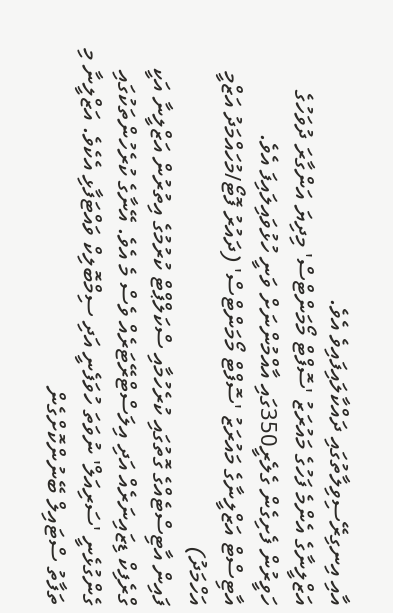އާއި އިނގިރޭސިވިލާތުގައި ދައްކާލައިފައިވެ އެވެ.
އަޒްލީނާގެ އެންމެ ފަހުގެ މައުރަޒު 'ސޮފްޓް މޯމަންޓްސް' މިދިޔަ އަންގާރަ ދުވަހުގެ ހަވީރުން ފެށިގެން ގެލެރީ350ގައި އާއްމުންނަށް ވަނީ ހުޅުވައިލައިފަ އެވެ.
އާޓިސްޓް އަޒްލީނާގެ މައުރަޒު 'ސޮފްޓް މޯމަންޓްސް' (ދައުރު ފޮޓޯ/މުހައްމަދު އަޒްމީ އަހްމަދު)
ފައިން އާޓިސްޓެއްގެ ގޮތުގައި ކުރެހުމާއި ސްކަލްޕްޓް ކުރުމުގެ އިތުރުން އަޒްލީނާ އަކީ ގްރެފިކް ޑިޒައިނަރެއް އަދި އިލަސްޓްރޭޓަރެއް ވެސް މެ އެވެ. އޭނާގެ ކުރެހުންތަކުގައި ގެންގުޅެނީ 'ސަރިއަލް' ނުވަތަ ހުވަފެނީ އަދި ސިމްބޮލިކް ވައްޓަފާޅި އެކެވެ. އަޒްލީނާ މި ތަފާތު ސްޓައިލް ބޭނުންކޮށްގެން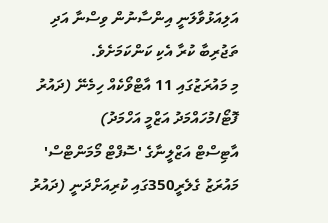އަލިއަޅުވާލަނީ އިންސާނުން ވިސްނާ އަދި ތަޖުރިބާ ކުރާ އެކި ކަންކަމަށެވެ.
މި މައުރަޒުގައި 11 އާޓްވޯކެއް ހިމެނޭ (ދައުރު ފޮޓޯ/މުހައްމަދު އަޒްމީ އަހްމަދު)
އާޓިސްޓް އަޒްލީނާގެ 'ސޮފްޓް މޯމަންޓްސް' މައުރަޒު ގެލެރީ350ގައި ކުރިއަށްދަނީ (ދައުރު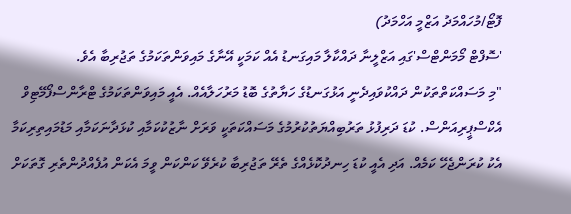ފޮޓޯ/މުހައްމަދު އަޒްމީ އަހްމަދު)
'ސޮފްޓް މޯމަންޓްސް'ގައި އަޒްލީނާ ދައްކާލާ މައިގަނޑު އެއް ކަމަކީ އޭނާގެ މައިވަންތަކަމުގެ ތަޖުރިބާ އެވެ.
"މި މަސައްކަތްތަކުން ދައްކުވައިދެނީ އަޅުގަނޑުގެ ހަޔާތުގެ ބޮޑު މަރުހަލާއެއް. އެއީ މައިވަންތަކަމުގެ ޓްރާންސްފޯމޭޓިވް އެކްސްޕީރިއަންސް. ކުޑަ ދަރިފުޅު ތަރުބިއްޔަތުކުރުމުގެ މަސައްކަތަކީ ވަރަށް ނާޒުކުކަމާއި ކުޅަދާނަކަމާއި މަޑުމައިތިރިކަމާ އެކު ކުރަންޖެހޭ ކަމެއް. އަދި އެއީ ކުޑަ ހިނދުކޮޅެއްގެ ތެރޭ ތަޖުރިބާ ކުރެވޭ ކަންކަން ވީމަ އެކަން އުފެއްދުންތެރި ގޮތަކަށް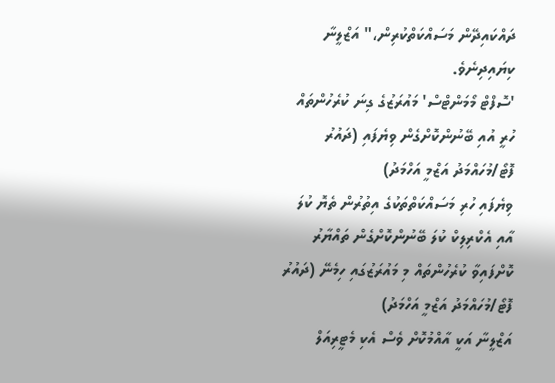ދައްކައިދޭން މަސައްކަތްކުރިން،" އަޒްލީނާ ކިޔައިދިނެވެ.
'ސޮފްޓް މޯމަންޓްސް' މައުރަޒުގެ ގިނަ ކުރެހުންތައް ހުރީ އުއި ބޭނުންކޮށްގެން ވިޔެފައި (ދައުރު ފޮޓޯ/މުހައްމަދު އަޒްމީ އަހްމަދު)
ވިޔެފައި ހުރި މަސައްކަތްތަކުގެ އިތުރުން ތެޔޮ ކުލަ އާއި އެކްރިލިކް ކުލަ ބޭނުންކޮށްގެން ތައްޔާރު ކޮށްފައިވާ ކުރެހުންތައް މި މައުރަޒުގައި ހިމެނޭ (ދައުރު ފޮޓޯ/މުހައްމަދު އަޒްމީ އަހްމަދު)
އަޒްލީނާ އަކީ އާއްމުކޮށް ވެސް އެކި މެޓީރިއަލް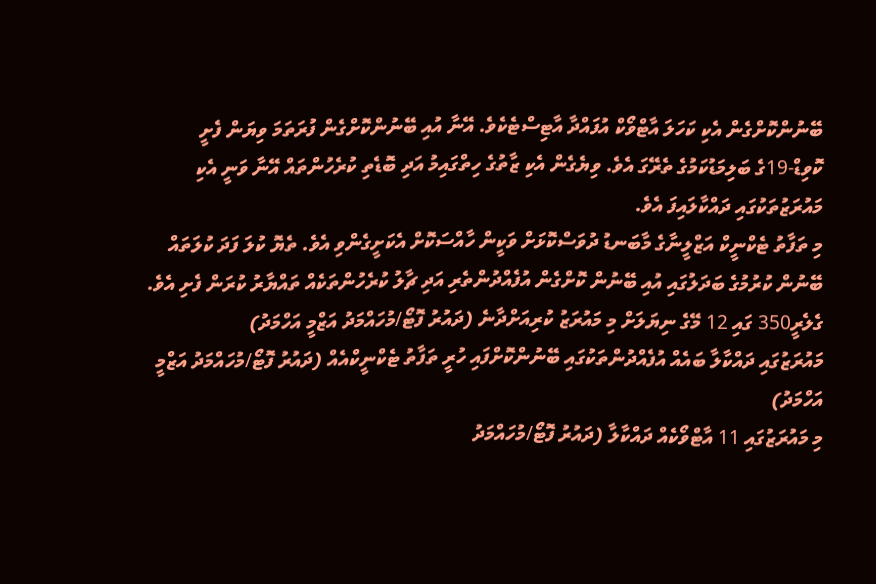ބޭނުންކޮށްގެން އެކި ކަހަލަ އާޓްވޯކް އުފައްދާ އާޓިސްޓެކެވެ. އޭނާ އުއި ބޭނުންކޮށްގެން ފުރަތަމަ ވިޔަން ފެށީ ކޮވިޑް-19ގެ ބަލިމަޑުކަމުގެ ތެރޭގަ އެވެ. ވިޔެގެން އެކި ޒާތުގެ ހިތްގައިމު އަދި ބޮޑެތި ކުރެހުންތައް އޭނާ ވަނީ އެކި މައުރަޒުތަކުގައި ދައްކާލައިފަ އެވެ.
މި ތަފާތު ޓެކްނީކް އަޒްލީނާގެ މާބަނޑު ދުވަސްކޮޅަށް ވަކީން ހާއްސަކޮށް އެކަށީގެންވި އެވެ. ތެޔޮ ކުލަ ފަދަ ކުލަތައް ބޭނުން ކުރުމުގެ ބަދަލުގައި އުއި ބޭނުން ކޮށްގެން އުފެއްދުންތެރި އަދި ޗާލު ކުރެހުންތަކެއް ތައްޔާރު ކުރަން ފެށި އެވެ.
ގެލެރީ350 ގައި 12 މޭގެ ނިޔަލަށް މި މައުރަޒު ކުރިއަށްދާނެ (ދައުރު ފޮޓޯ/މުހައްމަދު އަޒްމީ އަހްމަދު)
މައުރަޒުގައި ދައްކާލާ ބައެއް އުފެއްދުންތަކުގައި ބޭނުންކޮށްފައި ހުރީ ތަފާތު ޓެކްނީކްއެއް (ދައުރު ފޮޓޯ/މުހައްމަދު އަޒްމީ އަހްމަދު)
މި މައުރަޒުގައި 11 އާޓްވޯކެއް ދައްކާލާ (ދައުރު ފޮޓޯ/މުހައްމަދު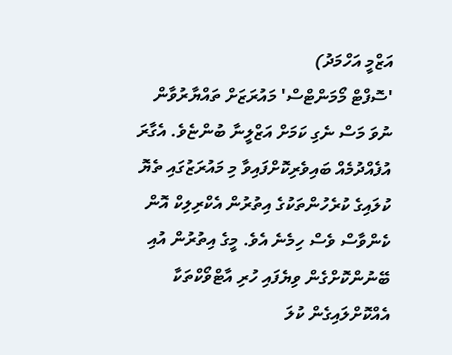އަޒްމީ އަހްމަދު)
'ސޮފްޓް މޯމަންޓްސް' މައުރަޒަށް ތައްޔާރުވާން ނުވަ މަސް ނެގި ކަމަށް އަޒްލީނާ ބުންޏެވެ. އެގާރަ އުފެއްދުމެއް ބައިވެރިކޮށްފައިވާ މި މައުރަޒުގައި ތެޔޮ ކުލައިގެ ކުރެހުންތަކުގެ އިތުރުން އެކްރިލިކް އޮން ކެންވާސް ވެސް ހިމެނެ އެވެ. މީގެ އިތުރުން އުއި ބޭނުންކޮށްގެން ވިޔެފައި ހުރި އާޓްވޯކްތަކާ އެއްކޮށްލައިގެން ކުލަ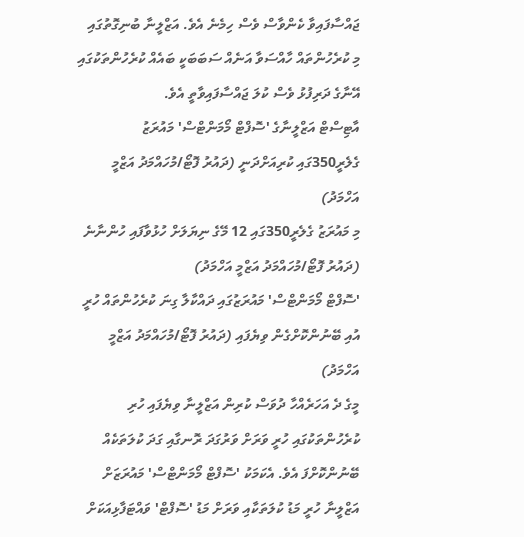ޖައްސާފައިވާ ކެންވާސް ވެސް ހިމެނެ އެވެ. އަޒްލީނާ ބުނިގޮތުގައި މި ކުރެހުންތައް ހާއްސަވާ އަނެއް ސަބަބަކީ ބައެއް ކުރެހުންތަކުގައި އޭނާގެ ދަރިފުޅު ވެސް ކުލަ ޖައްސާފައިވާތީ އެވެ.
އާޓިސްޓް އަޒްލީނާގެ 'ސޮފްޓް މޯމަންޓްސް' މައުރަޒު ގެލެރީ350ގައި ކުރިއަށްދަނީ (ދައުރު ފޮޓޯ/މުހައްމަދު އަޒްމީ އަހްމަދު)
މި މައުރަޒު ގެލެރީ350ގައި 12 މޭގެ ނިޔަލަށް ހުޅުވާފައި ހުންނާނެ (ދައުރު ފޮޓޯ/މުހައްމަދު އަޒްމީ އަހްމަދު)
'ސޮފްޓް މޯމަންޓްސް' މައުރަޒުގައި ދައްކާލާ ގިނަ ކުރެހުންތައް ހުރީ އުއި ބޭނުންކޮށްގެން ވިޔެފައި (ދައުރު ފޮޓޯ/މުހައްމަދު އަޒްމީ އަހްމަދު)
މީގެ ދެ އަހަރެއްހާ ދުވަސް ކުރިން އަޒްލީނާ ވިޔެފައި ހުރި ކުރެހުންތަކުގައި ހުރީ ވަރަށް ވަރުގަދަ ރޮނގާއި ގަދަ ކުލަތަކެއް ބޭނުންކޮށްފަ އެވެ. އެކަމަކު 'ސޮފްޓް މޯމަންޓްސް' މައުރަޒަށް އަޒްލީނާ ހުރީ މަޑު ކުލަތަކާއި ވަރަށް މަޑު 'ސޮފްޓް' ވައްޓަފާޅިއަކަށް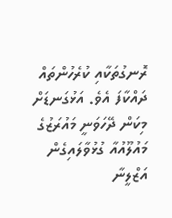ރޮނގުތަކާއި ކުރެހުންތައް ދައްކާފަ އެވެ. އަޅުގަނޑަށް މިކަން ދޭހަވަނީ މައުރަޒުގެ މައުލޫއުއާ ގުޅުވާލައިގެން އަޒްލީނާ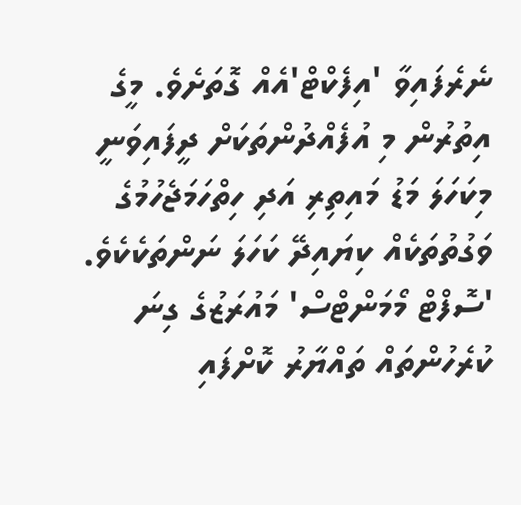ނެރެފައިވާ 'އިފެކްޓް'އެއް ގޮތަށެވެ. މީގެ އިތުރުން މި އުފެއްދުންތަކަށް ދީފައިވަނީ މިކަހަލަ މަޑު މައިތިރި އަދި ހިތްހަމަޖެހުމުގެ ވަގުތުތަކެއް ކިޔައިދޭ ކަހަލަ ނަންތަކެކެވެ.
'ސޮފްޓް މޯމަންޓްސް' މައުރަޒުގެ ގިނަ ކުރެހުންތައް ތައްޔާރު ކޮށްފައި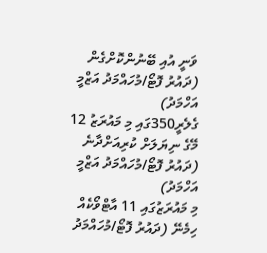ވަނީ އުއި ބޭނުންކޮށްގެން (ދައުރު ފޮޓޯ/މުހައްމަދު އަޒްމީ އަހްމަދު)
ގެލެރީ350ގައި މި މައުރަޒު 12 މޭގެ ނިޔަލަށް ކުރިއަށްދާނެ (ދައުރު ފޮޓޯ/މުހައްމަދު އަޒްމީ އަހްމަދު)
މި މައުރަޒުގައި 11 އާޓްވޯކެއް ހިމެނޭ (ދައުރު ފޮޓޯ/މުހައްމަދު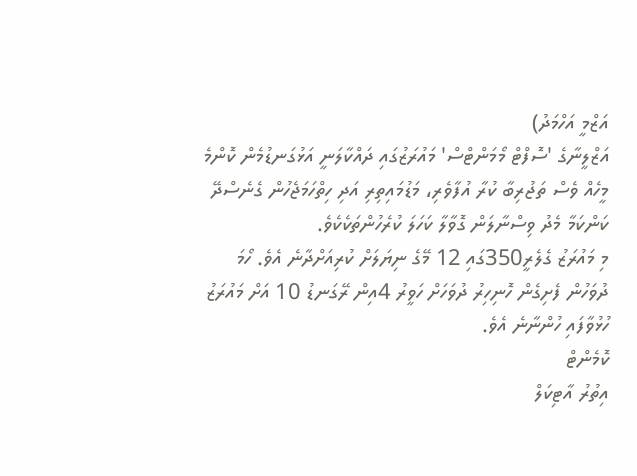އަޒްމީ އަހްމަދު)
އަޒްލީނާގެ 'ސޮފްޓް މޯމަންޓްސް' މައުރަޒުގައި ދައްކާލަނީ އަޅުގަނޑުމެން ކޮންމެ މީހެއް ވެސް ތަޖުރިބާ ކުރާ އުފާވެރި، މަޑުމައިތިރި އަދި ހިތްހަމަޖެހުން ގެނެސްދޭ ކަންކަމާ މެދު ވިސްނާލަން ގޮވާލާ ކަހަލަ ކުރެހުންތަކެކެވެ.
މި މައުރަޒު ގެލެރީ350ގައި 12 މޭގެ ނިޔަލަށް ކުރިއަށްދާނެ އެވެ. ހޯމަ ދުވަހުން ފެށިގެން ހޮނިހިރު ދުވަހަށް ހަވީރު 4އިން ރޭގަނޑު 10 އަށް މައުރަޒު ހުޅުވާފައި ހުންނާނެ އެވެ.
ކޮމެންޓް
އިތުރު އާޓިކަލް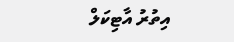އިތުރު އާޓިކަލް